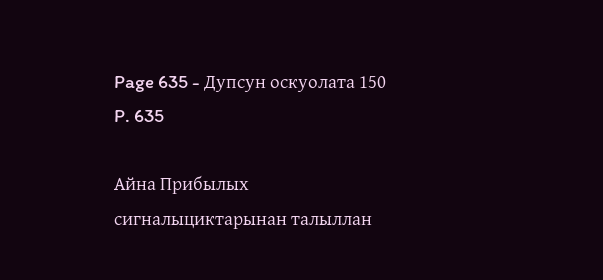Page 635 - Дупсун оскуолата 150
P. 635

Айна Прибылых сигналыциктарынан талыллан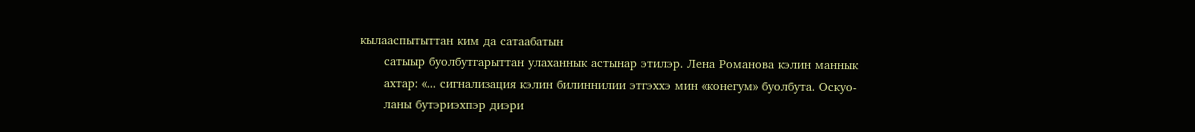кылааспытыттан ким да сатаабатын
      сатыыр буолбутгарыттан улаханнык астынар этилэр. Лена Романова кэлин маннык
      ахтар: «... сигнализация кэлин билиннилии этгэххэ мин «конегум» буолбута. Оскуо-
      ланы бутэриэхпэр диэри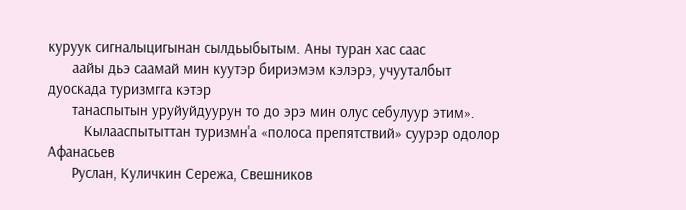куруук сигналыцигынан сылдьыбытым. Аны туран хас саас
      аайы дьэ саамай мин куутэр бириэмэм кэлэрэ, учууталбыт дуоскада туризмгга кэтэр
      танаспытын уруйуйдуурун то до эрэ мин олус себулуур этим».
         Кылааспытыттан туризмн'а «полоса препятствий» суурэр одолор Афанасьев
      Руслан, Куличкин Сережа, Свешников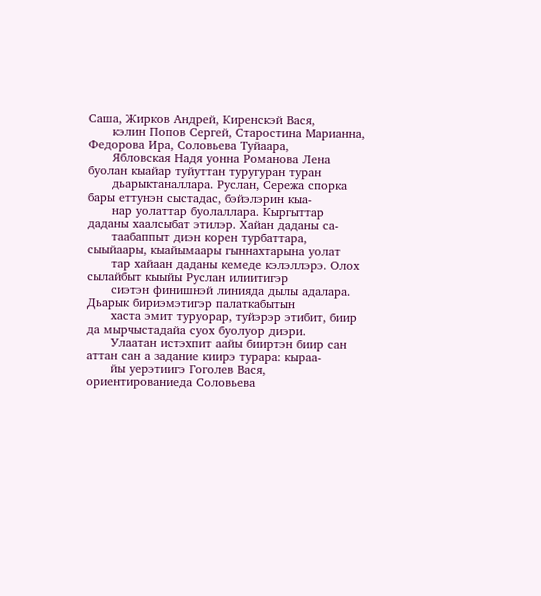Саша, Жирков Андрей, Киренскэй Вася,
      кэлин Попов Сергей, Старостина Марианна, Федорова Ира, Соловьева Туйаара,
      Ябловская Надя уонна Романова Лена буолан кыайар туйуттан туругуран туран
      дьарыктаналлара. Руслан, Сережа спорка бары еттунэн сыстадас, бэйэлэрин кыа-
      нар уолаттар буолаллара. Кыргыттар даданы хаалсыбат этилэр. Хайан даданы са-
      таабаппыт диэн корен турбаттара, сыыйаары, кыайымаары гыннахтарына уолат
      тар хайаан даданы кемеде кэлэллэрэ. Олох сылайбыт кыыйы Руслан илиитигэр
      сиэтэн финишнэй линияда дылы адалара. Дьарык бириэмэтигэр палаткабытын
      хаста эмит туруорар, туйэрэр этибит, биир да мырчыстадайа суох буолуор диэри.
      Улаатан истэхпит аайы бииртэн биир сан аттан сан а задание киирэ турара: кыраа-
      йы уерэтиигэ Гоголев Вася, ориентированиеда Соловьева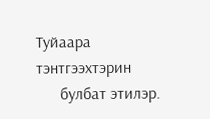Туйаара тэнтгээхтэрин
      булбат этилэр.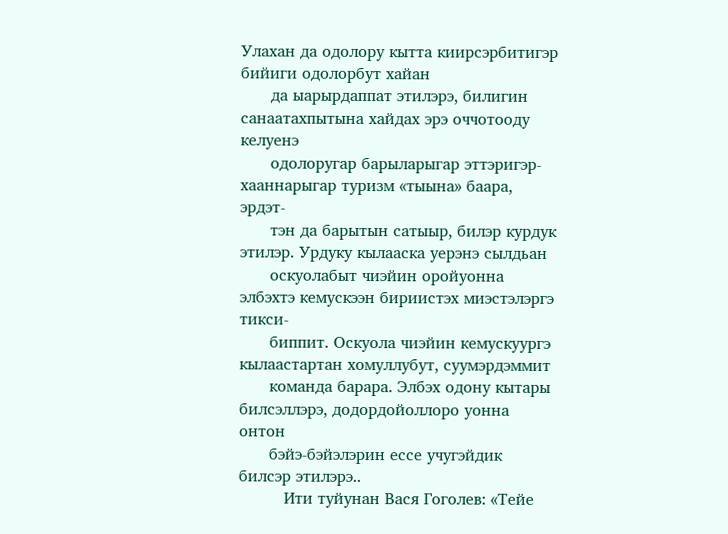Улахан да одолору кытта киирсэрбитигэр бийиги одолорбут хайан
      да ыарырдаппат этилэрэ, билигин санаатахпытына хайдах эрэ оччотооду келуенэ
      одолоругар барыларыгар эттэригэр-хааннарыгар туризм «тыына» баара, эрдэт-
      тэн да барытын сатыыр, билэр курдук этилэр. Урдуку кылааска уерэнэ сылдьан
      оскуолабыт чиэйин оройуонна элбэхтэ кемускээн бириистэх миэстэлэргэ тикси-
      биппит. Оскуола чиэйин кемускуургэ кылаастартан хомуллубут, суумэрдэммит
      команда барара. Элбэх одону кытары билсэллэрэ, додордойоллоро уонна онтон
      бэйэ-бэйэлэрин ессе учугэйдик билсэр этилэрэ..
         Ити туйунан Вася Гоголев: «Тейе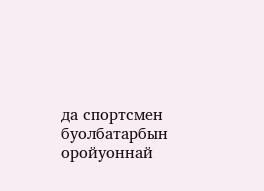да спортсмен буолбатарбын оройуоннай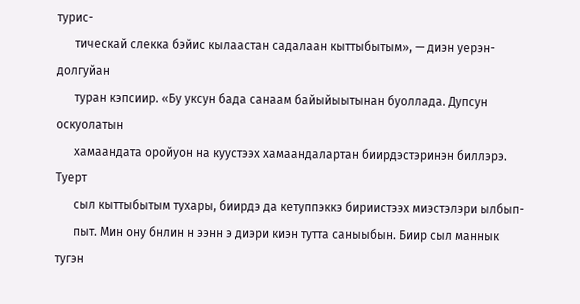турис-
      тическай слекка бэйис кылаастан садалаан кыттыбытым», — диэн уерэн-долгуйан
      туран кэпсиир. «Бу уксун бада санаам байыйыытынан буоллада. Дупсун оскуолатын
      хамаандата оройуон на куустээх хамаандалартан биирдэстэринэн биллэрэ. Туерт
      сыл кыттыбытым тухары, биирдэ да кетуппэккэ бириистээх миэстэлэри ылбып-
      пыт. Мин ону бнлин н ээнн э диэри киэн тутта саныыбын. Биир сыл маннык тугэн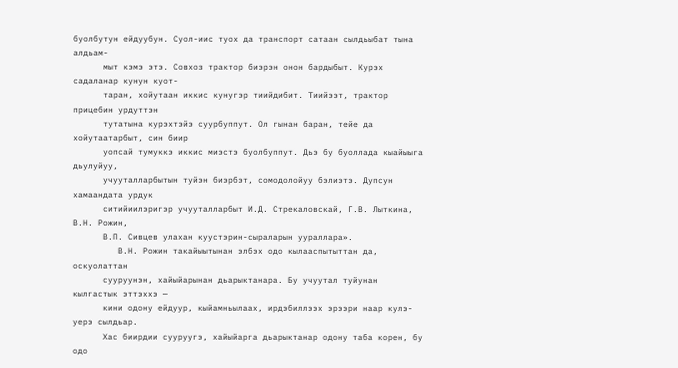буолбутун ейдуубун. Суол-иис туох да транспорт сатаан сылдьыбат тына алдьам-
      мыт кэмэ этэ. Совхоз трактор биэрэн онон бардыбыт. Курэх садаланар кунун куот-
      таран, хойутаан иккис кунугэр тиийдибит. Тиийээт, трактор прицебин урдуттэн
      тутатына курэхтэйэ суурбуппут. Ол гынан баран, тейе да хойутаатарбыт, син биир
      уопсай тумуккэ иккис миэстэ буолбуппут. Дьэ бу буоллада кыайыыга дьулуйуу,
      учууталларбытын туйэн биэрбэт, сомодолойуу бэлиэтэ. Дупсун хамаандата урдук
      ситийиилэригэр учууталларбыт И.Д. Стрекаловскай, Г.В. Лыткина, В.Н. Рожин,
      В.П. Сивцев улахан куустэрин-сыраларын уураллара».
         В.Н. Рожин такайыытынан элбэх одо кылааспытыттан да, оскуолаттан
      сууруунэн, хайыйарынан дьарыктанара. Бу учуутал туйунан кылгастык эттэххэ —
      кини одону ейдуур, кыйамньылаах, ирдэбиллээх эрээри наар кулэ-уерэ сылдьар.
      Хас биирдии сууруугэ, хайыйарга дьарыктанар одону таба корен, бу одо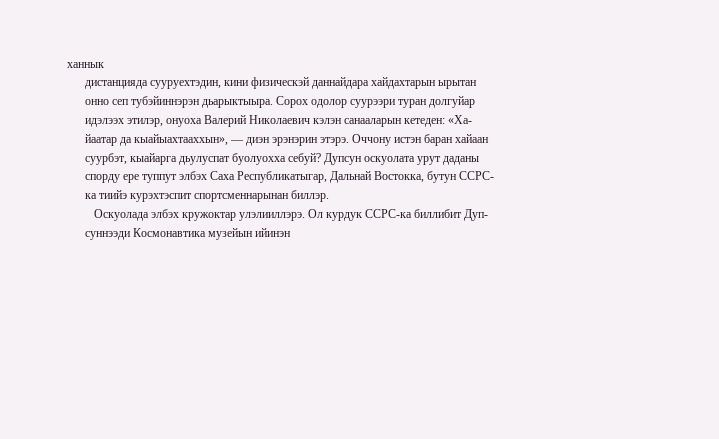ханнык
      дистанцияда сууруехтэдин, кини физическэй даннайдара хайдахтарын ырытан
      онно сеп тубэйиннэрэн дьарыктыыра. Сорох одолор суурээри туран долгуйар
      идэлээх этилэр, онуоха Валерий Николаевич кэлэн санааларын кетеден: «Ха-
      йаатар да кыайыахтааххын», — диэн эрэнэрин этэрэ. Оччону истэн баран хайаан
      суурбэт, кыайарга дьулуспат буолуохха себуй? Дупсун оскуолата урут даданы
      спорду ере туппут элбэх Саха Республикатыгар, Дальнай Востокка, бутун ССРС-
      ка тиийэ курэхтэспит спортсменнарынан биллэр.
         Оскуолада элбэх кружоктар улэлииллэрэ. Ол курдук ССРС-ка биллибит Дуп-
      суннээди Космонавтика музейын ийинэн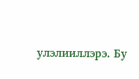улэлииллэрэ. Бу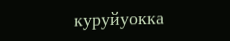куруйуокка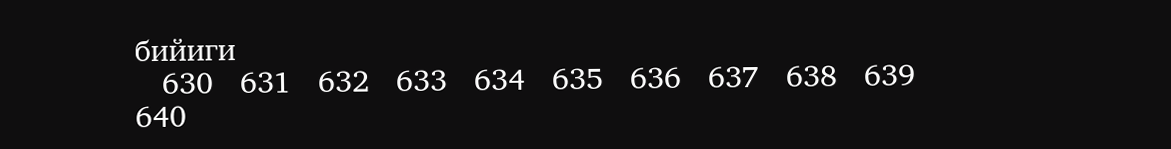бийиги
   630   631   632   633   634   635   636   637   638   639   640